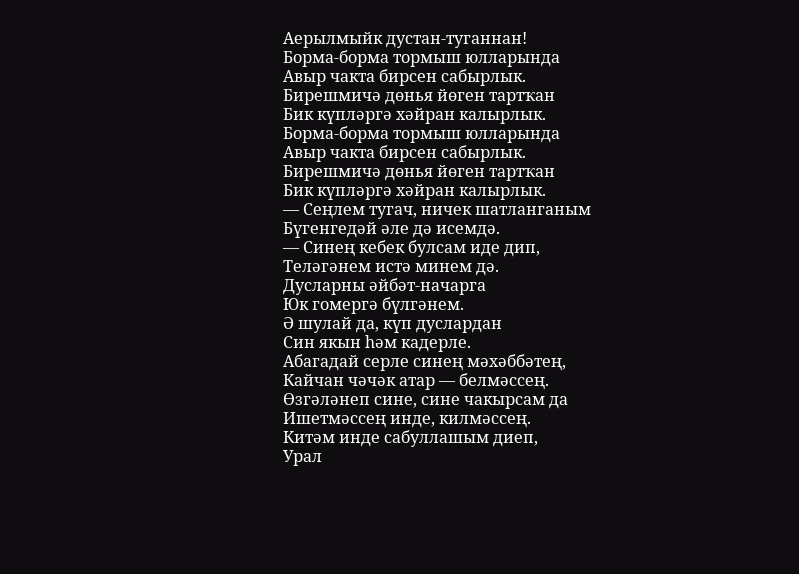Аерылмыйк дустан-туганнан!
Борма-борма тормыш юлларында
Авыр чакта бирсен сабырлык.
Бирешмичә дөнья йөген тартҡан
Бик күпләргә хәйран калырлык.
Борма-борма тормыш юлларында
Авыр чакта бирсен сабырлык.
Бирешмичә дөнья йөген тартҡан
Бик күпләргә хәйран калырлык.
— Сеңлем тугач, ничек шатланганым
Бүгенгедәй әле дә исемдә.
— Синең кебек булсам иде дип,
Теләгәнем истә минем дә.
Дусларны әйбәт-начарга
Юк гомергә бүлгәнем.
Ә шулай да, күп дуслардан
Син якын һәм кадерле.
Абагадай серле синең мәхәббәтең,
Кайчан чәчәк атар — белмәссең.
Өзгәләнеп сине, сине чакырсам да
Ишетмәссең инде, килмәссең.
Китәм инде сабуллашым диеп,
Урал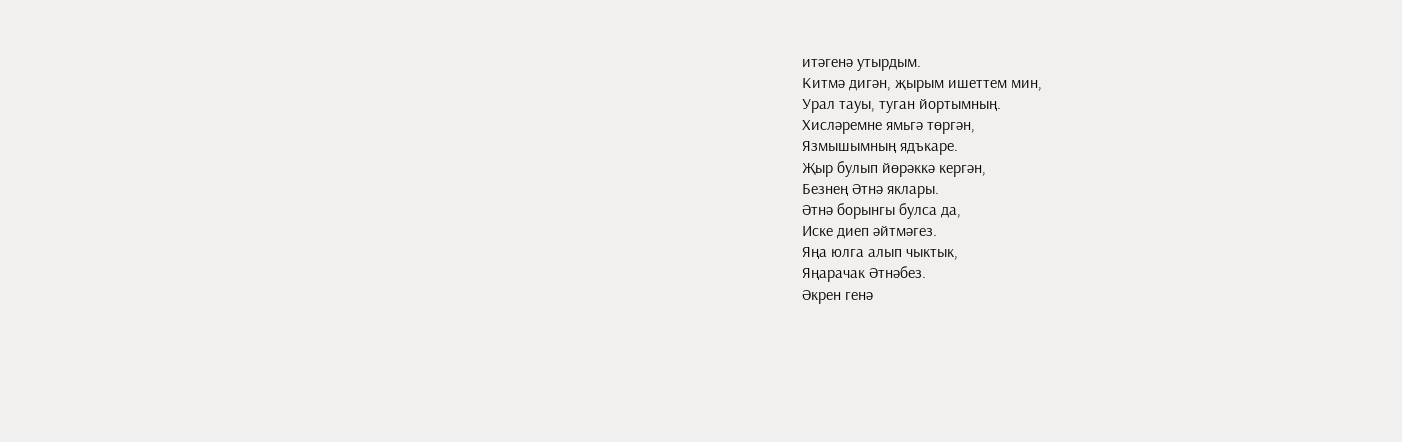итәгенә утырдым.
Китмә дигән, җырым ишеттем мин,
Урал тауы, туган йортымның.
Хисләремне ямьгә төргән,
Язмышымның ядъкаре.
Җыр булып йөрәккә кергән,
Безнең Әтнә яклары.
Әтнә борынгы булса да,
Иске диеп әйтмәгез.
Яңа юлга алып чыктык,
Яңарачак Әтнәбез.
Әкрен генә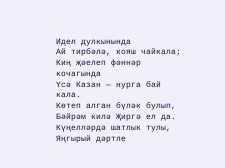Идел дулкынында
Ай тирбәлә, кояш чайкала;
Киң җәелеп фәннәр кочагында
Үсә Казан — нурга бай кала.
Көтеп алган бүләк булып,
Бәйрәм килә Җиргә ел да.
Күңелләрдә шатлык тулы,
Яңгырый дәртле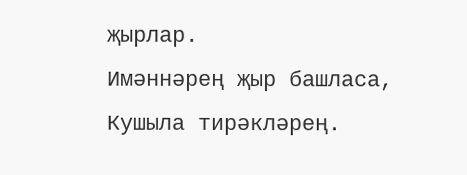җырлар.
Имәннәрең җыр башласа,
Кушыла тирәкләрең.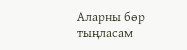Аларны бөр тыңласам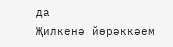да
Җилкенә йөрәккәем